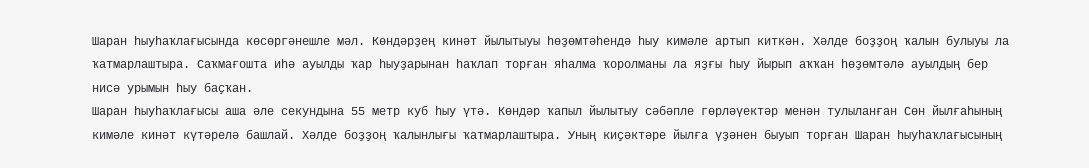Шаран һыуһаҡлағысында көсөргәнешле мәл. Көндәрҙең кинәт йылытыуы һөҙөмтәһендә һыу кимәле артып киткән. Хәлде боҙҙоң ҡалын булыуы ла ҡатмарлаштыра. Саҡмағошта иһә ауылды ҡар һыуҙарынан һаҡлап торған яһалма ҡоролманы ла яҙғы һыу йырып аҡҡан һөҙөмтәлә ауылдың бер нисә урымын һыу баҫҡан.
Шаран һыуһаҡлағысы аша әле секундына 55 метр куб һыу үтә. Көндәр ҡапыл йылытыу сәбәпле гөрләүектәр менән тулыланған Сөн йылғаһының кимәле кинәт күтәрелә башлай. Хәлде боҙҙоң ҡалынлығы ҡатмарлаштыра. Уның киҫәктәре йылға үҙәнен быуып торған Шаран һыуһаҡлағысының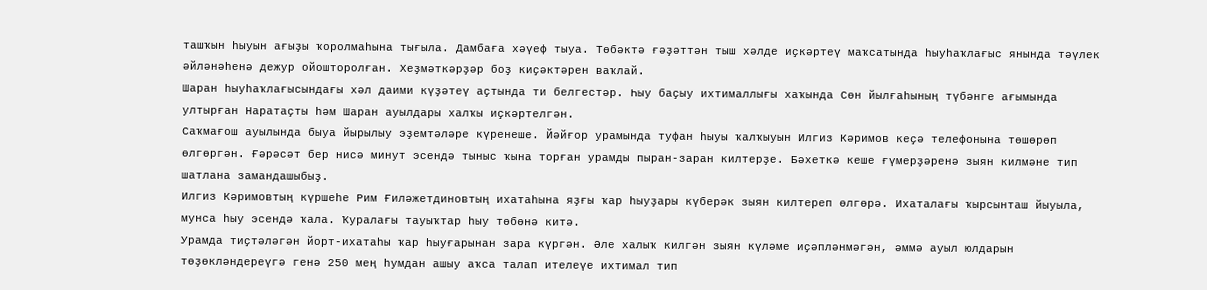ташҡын һыуын ағыҙы ҡоролмаһына тығыла. Дамбаға хәүеф тыуа. Төбәктә ғәҙәттән тыш хәлде иҫкәртеү маҡсатында һыуһаҡлағыс янында тәүлек әйләнәһенә дежур ойошторолған. Хеҙмәткәрҙәр боҙ киҫәктәрен ваҡлай.
Шаран һыуһаҡлағысындағы хәл даими күҙәтеү аҫтында ти белгестәр. Һыу баҫыу ихтималлығы хаҡында Сөн йылғаһының түбәнге ағымында ултырған Наратаҫты һәм Шаран ауылдары халҡы иҫкәртелгән.
Саҡмағош ауылында быуа йырылыу эҙемтәләре күренеше. Йәйғор урамында туфан һыуы ҡалҡыуын Илгиз Кәримов кеҫә телефонына төшөрөп өлгөргән. Ғәрәсәт бер нисә минут эсендә тыныс ҡына торған урамды пыран-заран килтерҙе. Бәхеткә кеше ғүмерҙәренә зыян килмәне тип шатлана замандашыбыҙ.
Илгиз Кәримовтың күршеһе Рим Ғиләжетдиновтың ихатаһына яҙғы ҡар һыуҙары күберәк зыян килтереп өлгөрә. Ихаталағы ҡырсынташ йыуыла, мунса һыу эсендә ҡала. Ҡуралағы тауыҡтар һыу төбөнә китә.
Урамда тиҫтәләгән йорт-ихатаһы ҡар һыуғарынан зара күргән. Әле халыҡ килгән зыян күләме иҫәпләнмәгән, әммә ауыл юлдарын төҙөкләндереүгә генә 250 мең һумдан ашыу аҡса талап ителеүе ихтимал тип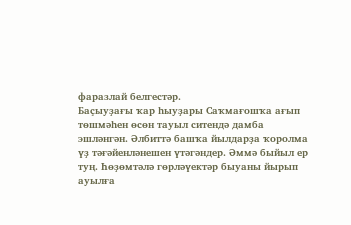фаразлай белгестәр.
Баҫыуҙағы ҡар һыуҙары Саҡмағошҡа ағып төшмәһен өсөн тауыл ситендә дамба эшләнгән. Әлбиттә башҡа йылдарҙа ҡоролма үҙ тәғәйенләнешен үтәгәндер. Әммә быйыл ер туң. Һөҙөмтәлә гөрләүектәр быуаны йырып ауылға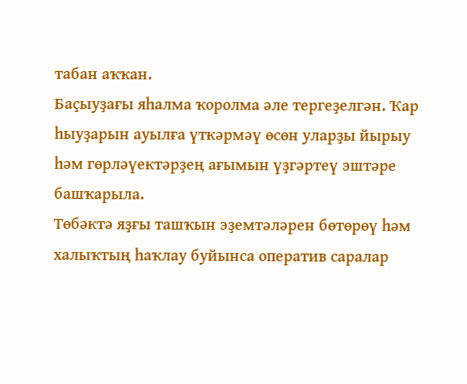табан аҡҡан.
Баҫыуҙағы яһалма ҡоролма әле тергеҙелгән. Ҡар һыуҙарын ауылға үткәрмәү өсөн уларҙы йырыу һәм гөрләүектәрҙең ағымын үҙгәртеү эштәре башҡарыла.
Төбәктә яҙғы ташҡын эҙемтәләрен бөтөрөү һәм халыҡтың һаҡлау буйынса оператив саралар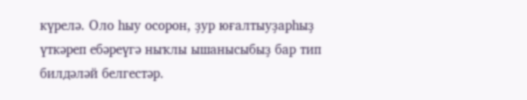күрелә. Оло һыу осорон, ҙур юғалтыуҙарһыҙ үткәреп ебәреүгә ныҡлы ышанысыбыҙ бар тип билдәләй белгестәр.